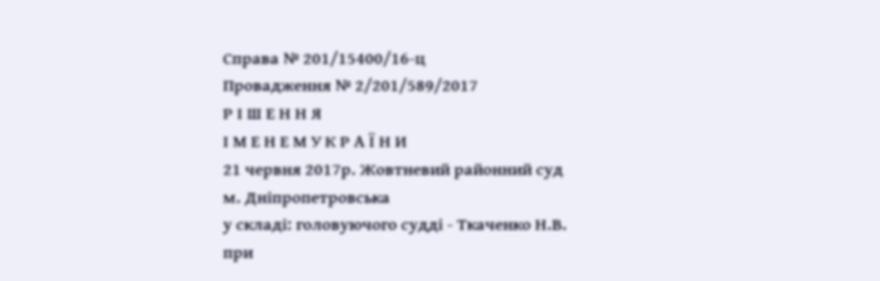Справа № 201/15400/16-ц
Провадження № 2/201/589/2017
Р І Ш Е Н Н Я
І М Е Н Е М У К Р А Ї Н И
21 червня 2017р. Жовтневий районний суд м. Дніпропетровська
у складі: головуючого судді - Ткаченко Н.В.
при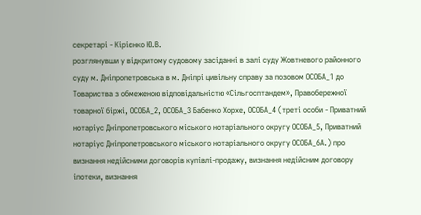секретарі - Кірієнко Ю.В.
розглянувши у відкритому судовому засіданні в залі суду Жовтневого районного суду м. Дніпропетровська в м. Дніпрі цивільну справу за позовом ОСОБА_1 до Товариства з обмеженою відповідальністю «Сільгосптандем», Правобережної товарної біржі, ОСОБА_2, ОСОБА_3 Бабенко Хорхе, ОСОБА_4 (треті особи - Приватний нотаріус Дніпропетровського міського нотаріального округу ОСОБА_5, Приватний нотаріус Дніпропетровського міського нотаріального округу ОСОБА_6А.) про визнання недійсними договорів купівлі-продажу, визнання недійсним договору іпотеки, визнання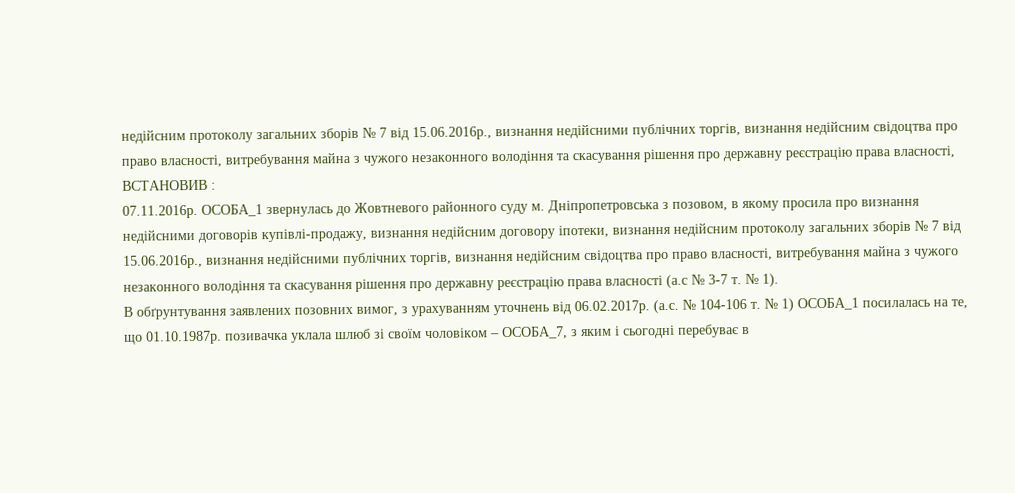недійсним протоколу загальних зборів № 7 від 15.06.2016р., визнання недійсними публічних торгів, визнання недійсним свідоцтва про право власності, витребування майна з чужого незаконного володіння та скасування рішення про державну реєстрацію права власності,
ВСТАНОВИВ :
07.11.2016р. ОСОБА_1 звернулась до Жовтневого районного суду м. Дніпропетровська з позовом, в якому просила про визнання недійсними договорів купівлі-продажу, визнання недійсним договору іпотеки, визнання недійсним протоколу загальних зборів № 7 від 15.06.2016р., визнання недійсними публічних торгів, визнання недійсним свідоцтва про право власності, витребування майна з чужого незаконного володіння та скасування рішення про державну реєстрацію права власності (а.с № 3-7 т. № 1).
В обґрунтування заявлених позовних вимог, з урахуванням уточнень від 06.02.2017р. (а.с. № 104-106 т. № 1) ОСОБА_1 посилалась на те, що 01.10.1987р. позивачка уклала шлюб зі своїм чоловіком – ОСОБА_7, з яким і сьогодні перебуває в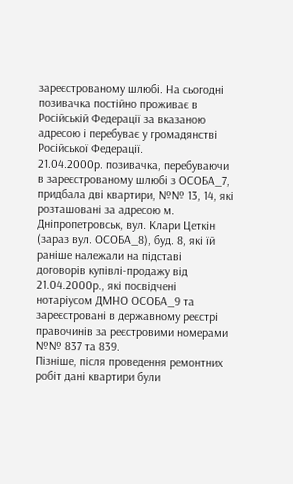зареєстрованому шлюбі. На сьогодні позивачка постійно проживає в Російській Федерації за вказаною адресою і перебуває у громадянстві Російської Федерації.
21.04.2000р. позивачка, перебуваючи в зареєстрованому шлюбі з ОСОБА_7, придбала дві квартири, №№ 13, 14, які розташовані за адресою м. Дніпропетровськ, вул. Клари Цеткін (зараз вул. ОСОБА_8), буд. 8, які їй раніше належали на підставі договорів купівлі-продажу від 21.04.2000р., які посвідчені нотаріусом ДМНО ОСОБА_9 та зареєстровані в державному реєстрі правочинів за реєстровими номерами №№ 837 та 839.
Пізніше, після проведення ремонтних робіт дані квартири були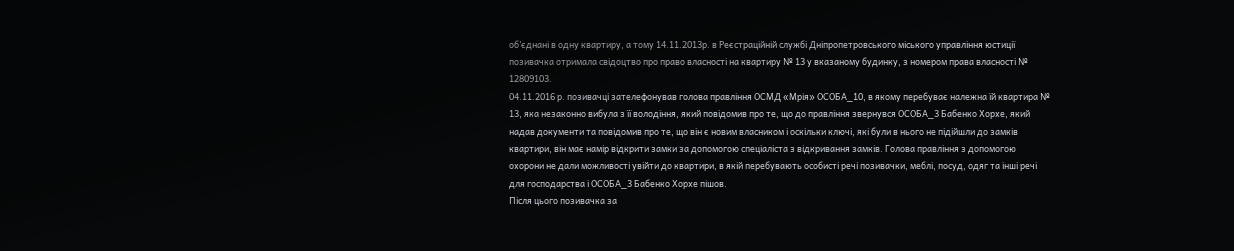об’єднані в одну квартиру, а тому 14.11.2013р. в Реєстраційній службі Дніпропетровського міського управління юстиції позивачка отримала свідоцтво про право власності на квартиру № 13 у вказаному будинку, з номером права власності № 12809103.
04.11.2016 р. позивачці зателефонував голова правління ОСМД «Мрія» ОСОБА_10, в якому перебуває належна їй квартира № 13, яка незаконно вибула з її володіння, який повідомив про те, що до правління звернувся ОСОБА_3 Бабенко Хорхе, який надав документи та повідомив про те, що він є новим власником і оскільки ключі, які були в нього не підійшли до замків квартири, він має намір відкрити замки за допомогою спеціаліста з відкривання замків. Голова правління з допомогою охорони не дали можливості увійти до квартири, в якій перебувають особисті речі позивачки, меблі, посуд, одяг та інші речі для господарства і ОСОБА_3 Бабенко Хорхе пішов.
Після цього позивачка за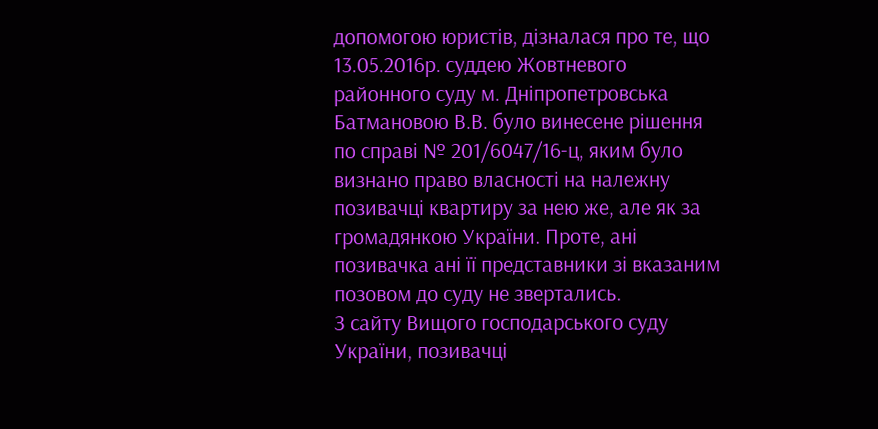допомогою юристів, дізналася про те, що 13.05.2016р. суддею Жовтневого районного суду м. Дніпропетровська Батмановою В.В. було винесене рішення по справі № 201/6047/16-ц, яким було визнано право власності на належну позивачці квартиру за нею же, але як за громадянкою України. Проте, ані позивачка ані її представники зі вказаним позовом до суду не звертались.
З сайту Вищого господарського суду України, позивачці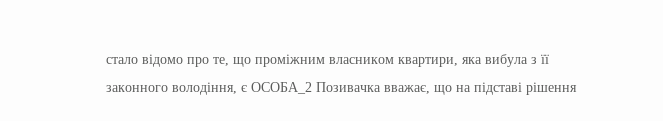стало відомо про те, що проміжним власником квартири, яка вибула з її законного володіння, є ОСОБА_2 Позивачка вважає, що на підставі рішення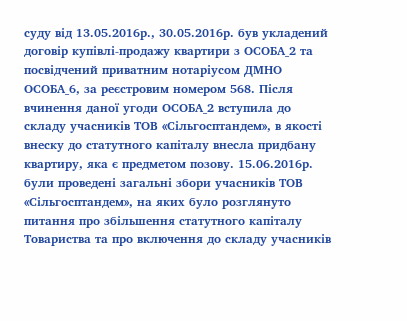суду від 13.05.2016р., 30.05.2016р. був укладений договір купівлі-продажу квартири з ОСОБА_2 та посвідчений приватним нотаріусом ДМНО ОСОБА_6, за реєстровим номером 568. Після вчинення даної угоди ОСОБА_2 вступила до складу учасників ТОВ «Сільгосптандем», в якості внеску до статутного капіталу внесла придбану квартиру, яка є предметом позову. 15.06.2016р. були проведені загальні збори учасників ТОВ «Сільгосптандем», на яких було розглянуто питання про збільшення статутного капіталу Товариства та про включення до складу учасників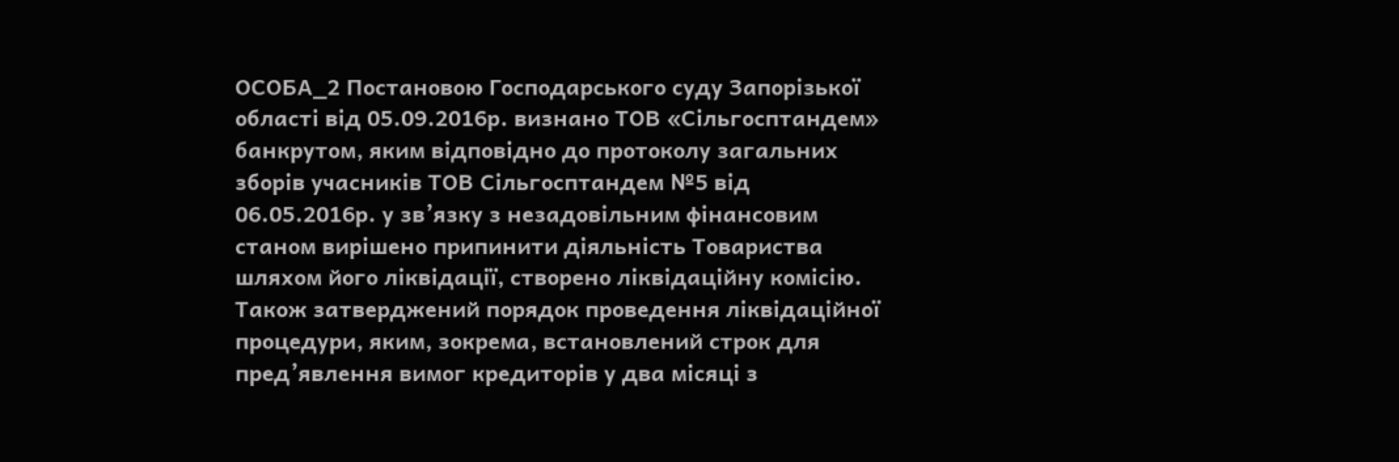ОСОБА_2 Постановою Господарського суду Запорізької області від 05.09.2016р. визнано ТОВ «Сільгосптандем» банкрутом, яким відповідно до протоколу загальних зборів учасників ТОВ Сільгосптандем №5 від 06.05.2016р. у зв’язку з незадовільним фінансовим станом вирішено припинити діяльність Товариства шляхом його ліквідації, створено ліквідаційну комісію. Також затверджений порядок проведення ліквідаційної процедури, яким, зокрема, встановлений строк для пред’явлення вимог кредиторів у два місяці з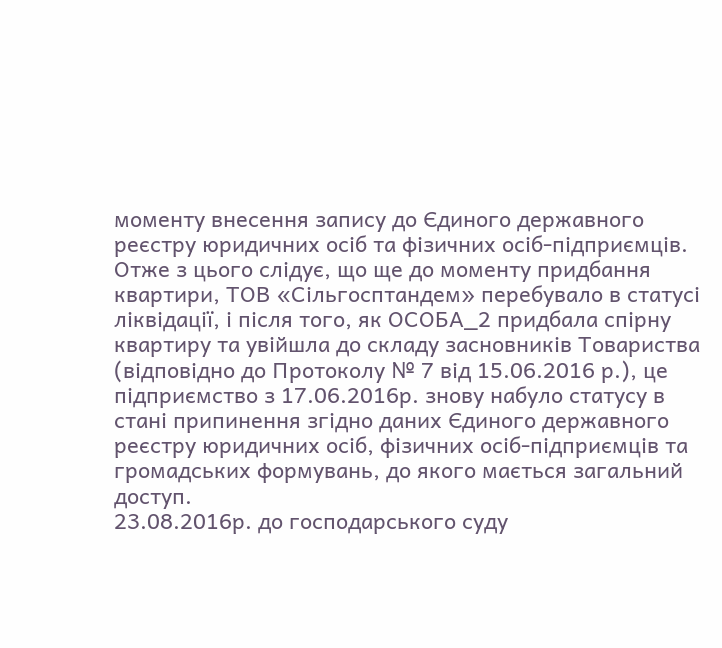моменту внесення запису до Єдиного державного реєстру юридичних осіб та фізичних осіб-підприємців. Отже з цього слідує, що ще до моменту придбання квартири, ТОВ «Сільгосптандем» перебувало в статусі ліквідації, і після того, як ОСОБА_2 придбала спірну квартиру та увійшла до складу засновників Товариства (відповідно до Протоколу № 7 від 15.06.2016 р.), це підприємство з 17.06.2016р. знову набуло статусу в стані припинення згідно даних Єдиного державного реєстру юридичних осіб, фізичних осіб-підприємців та громадських формувань, до якого мається загальний доступ.
23.08.2016р. до господарського суду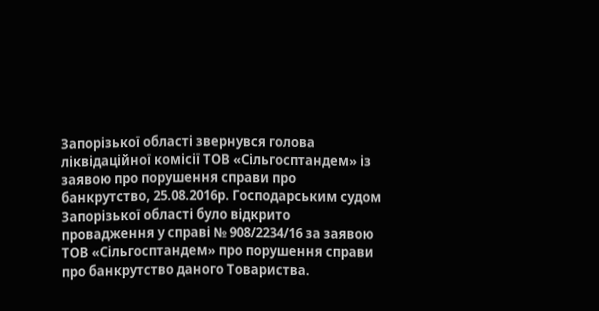Запорізької області звернувся голова ліквідаційної комісії ТОВ «Сільгосптандем» із заявою про порушення справи про банкрутство, 25.08.2016р. Господарським судом Запорізької області було відкрито провадження у справі № 908/2234/16 за заявою ТОВ «Сільгосптандем» про порушення справи про банкрутство даного Товариства.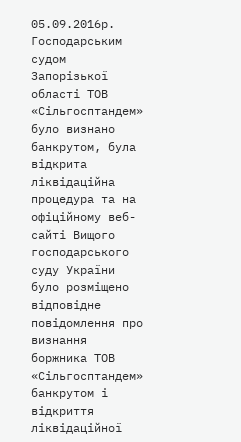05.09.2016р. Господарським судом Запорізької області ТОВ «Сільгосптандем» було визнано банкрутом, була відкрита ліквідаційна процедура та на офіційному веб-сайті Вищого господарського суду України було розміщено відповідне повідомлення про визнання боржника ТОВ «Сільгосптандем» банкрутом і відкриття ліквідаційної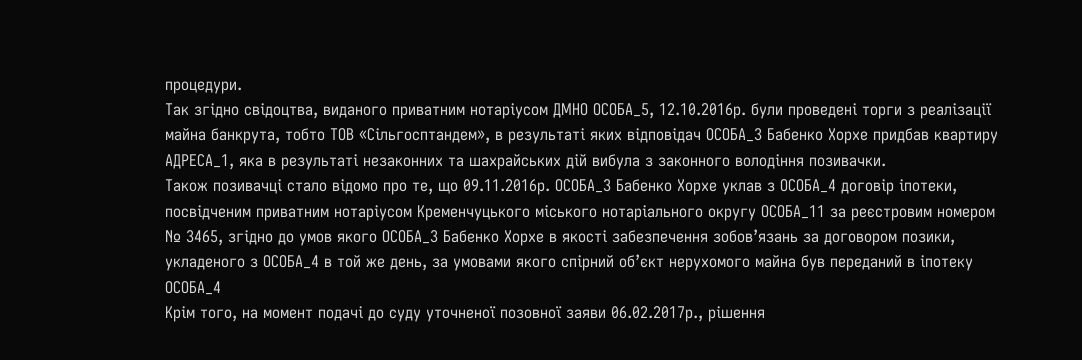процедури.
Так згідно свідоцтва, виданого приватним нотаріусом ДМНО ОСОБА_5, 12.10.2016р. були проведені торги з реалізації майна банкрута, тобто ТОВ «Сільгосптандем», в результаті яких відповідач ОСОБА_3 Бабенко Хорхе придбав квартиру АДРЕСА_1, яка в результаті незаконних та шахрайських дій вибула з законного володіння позивачки.
Також позивачці стало відомо про те, що 09.11.2016р. ОСОБА_3 Бабенко Хорхе уклав з ОСОБА_4 договір іпотеки, посвідченим приватним нотаріусом Кременчуцького міського нотаріального округу ОСОБА_11 за реєстровим номером № 3465, згідно до умов якого ОСОБА_3 Бабенко Хорхе в якості забезпечення зобов’язань за договором позики, укладеного з ОСОБА_4 в той же день, за умовами якого спірний об’єкт нерухомого майна був переданий в іпотеку ОСОБА_4
Крім того, на момент подачі до суду уточненої позовної заяви 06.02.2017р., рішення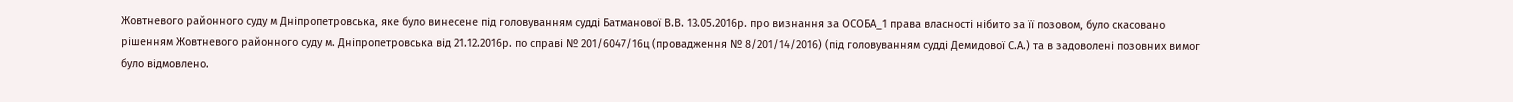Жовтневого районного суду м Дніпропетровська, яке було винесене під головуванням судді Батманової В.В. 13.05.2016р. про визнання за ОСОБА_1 права власності нібито за її позовом, було скасовано рішенням Жовтневого районного суду м. Дніпропетровська від 21.12.2016р. по справі № 201/6047/16ц (провадження № 8/201/14/2016) (під головуванням судді Демидової С.А.) та в задоволені позовних вимог було відмовлено.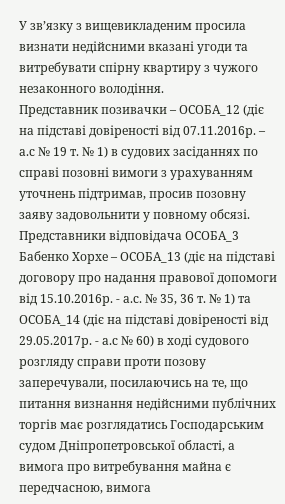У зв’язку з вищевикладеним просила визнати недійсними вказані угоди та витребувати спірну квартиру з чужого незаконного володіння.
Представник позивачки – ОСОБА_12 (діє на підставі довіреності від 07.11.2016р. – а.с № 19 т. № 1) в судових засіданнях по справі позовні вимоги з урахуванням уточнень підтримав, просив позовну заяву задовольнити у повному обсязі.
Представники відповідача ОСОБА_3 Бабенко Хорхе – ОСОБА_13 (діє на підставі договору про надання правової допомоги від 15.10.2016р. - а.с. № 35, 36 т. № 1) та ОСОБА_14 (діє на підставі довіреності від 29.05.2017р. - а.с № 60) в ході судового розгляду справи проти позову заперечували, посилаючись на те, що питання визнання недійсними публічних торгів має розглядатись Господарським судом Дніпропетровської області, а вимога про витребування майна є передчасною, вимога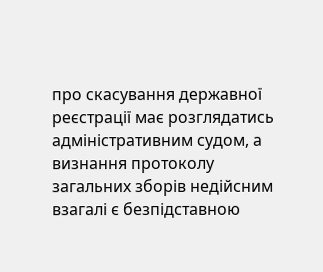про скасування державної реєстрації має розглядатись адміністративним судом, а визнання протоколу загальних зборів недійсним взагалі є безпідставною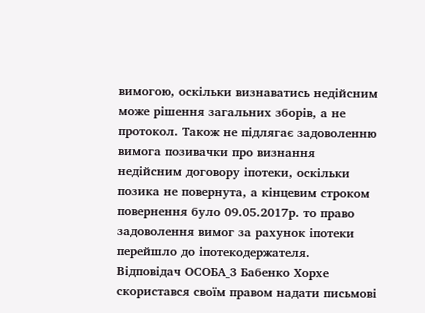вимогою, оскільки визнаватись недійсним може рішення загальних зборів, а не протокол. Також не підлягає задоволенню вимога позивачки про визнання недійсним договору іпотеки, оскільки позика не повернута, а кінцевим строком повернення було 09.05.2017р. то право задоволення вимог за рахунок іпотеки перейшло до іпотекодержателя.
Відповідач ОСОБА_3 Бабенко Хорхе скористався своїм правом надати письмові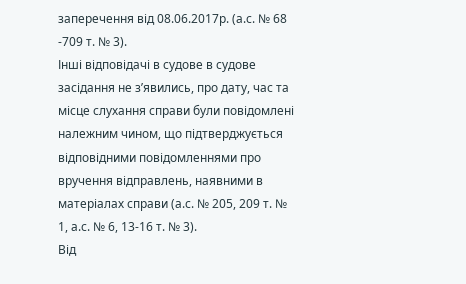заперечення від 08.06.2017р. (а.с. № 68 -709 т. № 3).
Інші відповідачі в судове в судове засідання не з’явились, про дату, час та місце слухання справи були повідомлені належним чином, що підтверджується відповідними повідомленнями про вручення відправлень, наявними в матеріалах справи (а.с. № 205, 209 т. № 1, а.с. № 6, 13-16 т. № 3).
Від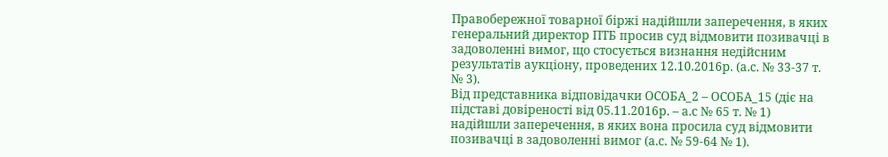Правобережної товарної біржі надійшли заперечення, в яких генеральний директор ПТБ просив суд відмовити позивачці в задоволенні вимог, що стосується визнання недійсним результатів аукціону, проведених 12.10.2016р. (а.с. № 33-37 т. № 3).
Від представника відповідачки ОСОБА_2 – ОСОБА_15 (діє на підставі довіреності від 05.11.2016р. – а.с № 65 т. № 1) надійшли заперечення, в яких вона просила суд відмовити позивачці в задоволенні вимог (а.с. № 59-64 № 1).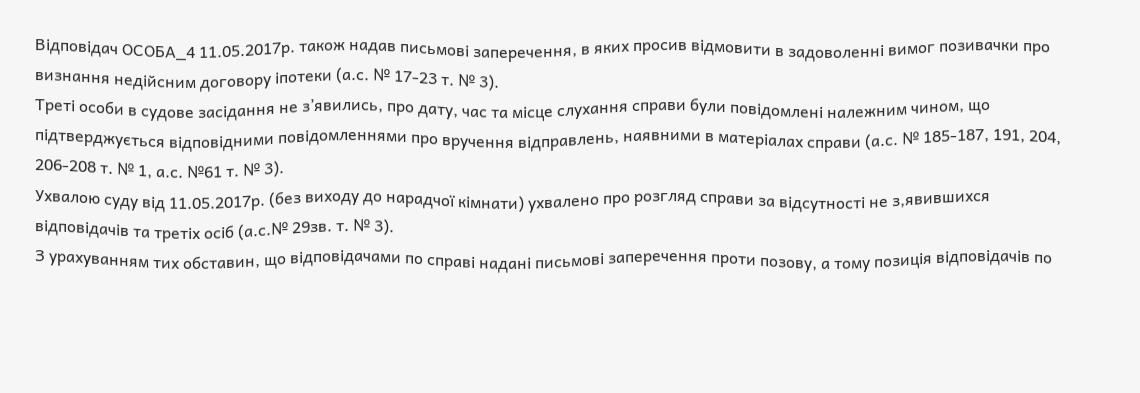Відповідач ОСОБА_4 11.05.2017р. також надав письмові заперечення, в яких просив відмовити в задоволенні вимог позивачки про визнання недійсним договору іпотеки (а.с. № 17-23 т. № 3).
Треті особи в судове засідання не з’явились, про дату, час та місце слухання справи були повідомлені належним чином, що підтверджується відповідними повідомленнями про вручення відправлень, наявними в матеріалах справи (а.с. № 185-187, 191, 204, 206-208 т. № 1, а.с. №61 т. № 3).
Ухвалою суду від 11.05.2017р. (без виходу до нарадчої кімнати) ухвалено про розгляд справи за відсутності не з,явившихся відповідачів та третіх осіб (а.с.№ 29зв. т. № 3).
З урахуванням тих обставин, що відповідачами по справі надані письмові заперечення проти позову, а тому позиція відповідачів по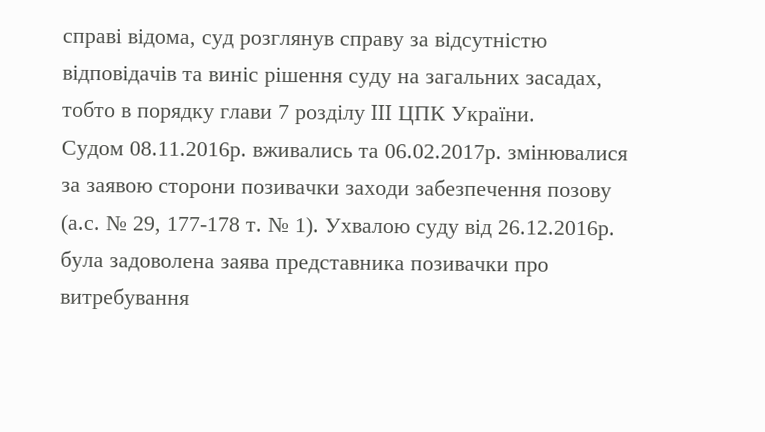справі відома, суд розглянув справу за відсутністю відповідачів та виніс рішення суду на загальних засадах, тобто в порядку глави 7 розділу III ЦПК України.
Судом 08.11.2016р. вживались та 06.02.2017р. змінювалися за заявою сторони позивачки заходи забезпечення позову (а.с. № 29, 177-178 т. № 1). Ухвалою суду від 26.12.2016р. була задоволена заява представника позивачки про витребування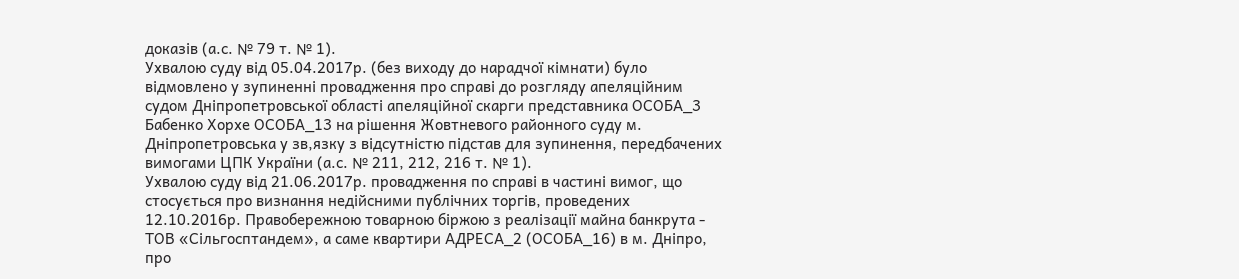доказів (а.с. № 79 т. № 1).
Ухвалою суду від 05.04.2017р. (без виходу до нарадчої кімнати) було відмовлено у зупиненні провадження про справі до розгляду апеляційним судом Дніпропетровської області апеляційної скарги представника ОСОБА_3 Бабенко Хорхе ОСОБА_13 на рішення Жовтневого районного суду м. Дніпропетровська у зв,язку з відсутністю підстав для зупинення, передбачених вимогами ЦПК України (а.с. № 211, 212, 216 т. № 1).
Ухвалою суду від 21.06.2017р. провадження по справі в частині вимог, що стосується про визнання недійсними публічних торгів, проведених 12.10.2016р. Правобережною товарною біржою з реалізації майна банкрута - ТОВ «Сільгосптандем», а саме квартири АДРЕСА_2 (ОСОБА_16) в м. Дніпро, про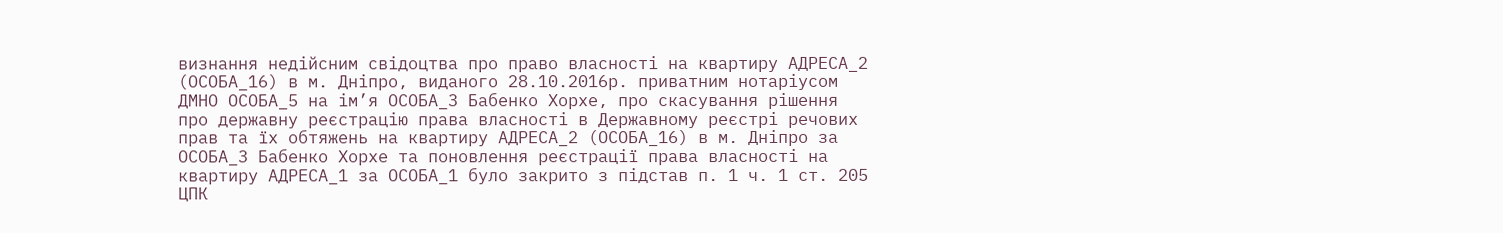визнання недійсним свідоцтва про право власності на квартиру АДРЕСА_2 (ОСОБА_16) в м. Дніпро, виданого 28.10.2016р. приватним нотаріусом ДМНО ОСОБА_5 на ім’я ОСОБА_3 Бабенко Хорхе, про скасування рішення про державну реєстрацію права власності в Державному реєстрі речових прав та їх обтяжень на квартиру АДРЕСА_2 (ОСОБА_16) в м. Дніпро за ОСОБА_3 Бабенко Хорхе та поновлення реєстрації права власності на квартиру АДРЕСА_1 за ОСОБА_1 було закрито з підстав п. 1 ч. 1 ст. 205 ЦПК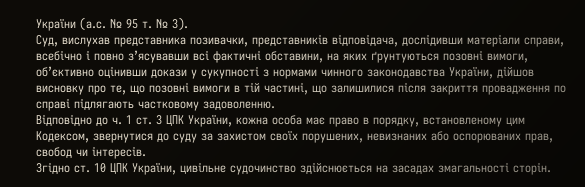України (а.с. № 95 т. № 3).
Суд, вислухав представника позивачки, представників відповідача, дослідивши матеріали справи, всебічно і повно з’ясувавши всі фактичні обставини, на яких ґрунтуються позовні вимоги, об’єктивно оцінивши докази у сукупності з нормами чинного законодавства України, дійшов висновку про те, що позовні вимоги в тій частині, що залишилися після закриття провадження по справі підлягають частковому задоволенню.
Відповідно до ч. 1 ст. 3 ЦПК України, кожна особа має право в порядку, встановленому цим Кодексом, звернутися до суду за захистом своїх порушених, невизнаних або оспорюваних прав, свобод чи інтересів.
Згідно ст. 10 ЦПК України, цивільне судочинство здійснюється на засадах змагальності сторін.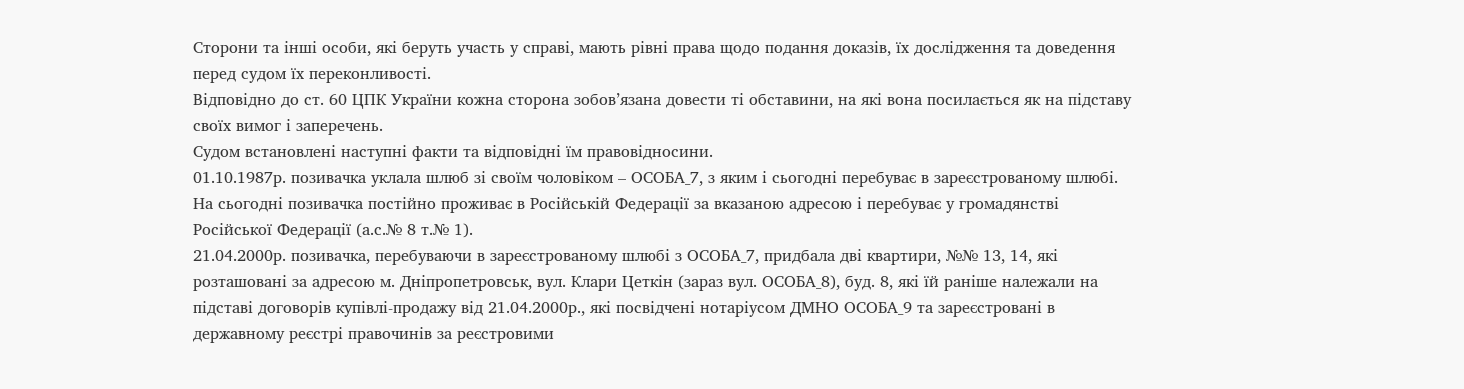Сторони та інші особи, які беруть участь у справі, мають рівні права щодо подання доказів, їх дослідження та доведення перед судом їх переконливості.
Відповідно до ст. 60 ЦПК України кожна сторона зобов’язана довести ті обставини, на які вона посилається як на підставу своїх вимог і заперечень.
Судом встановлені наступні факти та відповідні їм правовідносини.
01.10.1987р. позивачка уклала шлюб зі своїм чоловіком – ОСОБА_7, з яким і сьогодні перебуває в зареєстрованому шлюбі. На сьогодні позивачка постійно проживає в Російській Федерації за вказаною адресою і перебуває у громадянстві Російської Федерації (а.с.№ 8 т.№ 1).
21.04.2000р. позивачка, перебуваючи в зареєстрованому шлюбі з ОСОБА_7, придбала дві квартири, №№ 13, 14, які розташовані за адресою м. Дніпропетровськ, вул. Клари Цеткін (зараз вул. ОСОБА_8), буд. 8, які їй раніше належали на підставі договорів купівлі-продажу від 21.04.2000р., які посвідчені нотаріусом ДМНО ОСОБА_9 та зареєстровані в державному реєстрі правочинів за реєстровими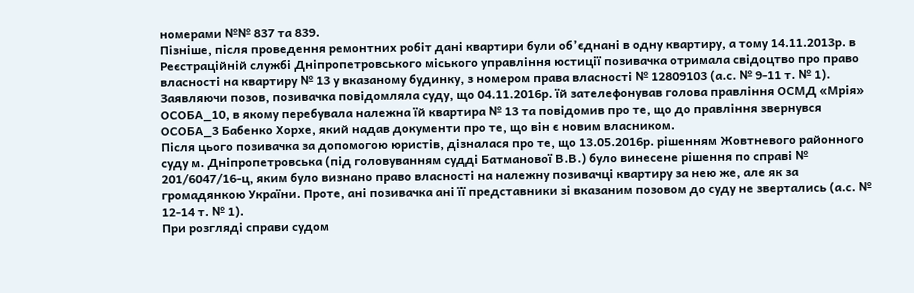номерами №№ 837 та 839.
Пізніше, після проведення ремонтних робіт дані квартири були об’єднані в одну квартиру, а тому 14.11.2013р. в Реєстраційній службі Дніпропетровського міського управління юстиції позивачка отримала свідоцтво про право власності на квартиру № 13 у вказаному будинку, з номером права власності № 12809103 (а.с. № 9-11 т. № 1).
Заявляючи позов, позивачка повідомляла суду, що 04.11.2016р. їй зателефонував голова правління ОСМД «Мрія» ОСОБА_10, в якому перебувала належна їй квартира № 13 та повідомив про те, що до правління звернувся ОСОБА_3 Бабенко Хорхе, який надав документи про те, що він є новим власником.
Після цього позивачка за допомогою юристів, дізналася про те, що 13.05.2016р. рішенням Жовтневого районного суду м. Дніпропетровська (під головуванням судді Батманової В.В.) було винесене рішення по справі № 201/6047/16-ц, яким було визнано право власності на належну позивачці квартиру за нею же, але як за громадянкою України. Проте, ані позивачка ані її представники зі вказаним позовом до суду не звертались (а.с. № 12-14 т. № 1).
При розгляді справи судом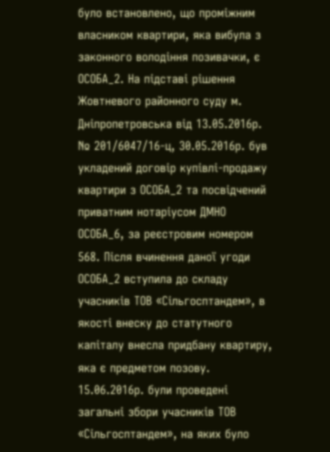було встановлено, що проміжним власником квартири, яка вибула з законного володіння позивачки, є ОСОБА_2. На підставі рішення Жовтневого районного суду м. Дніпропетровська від 13.05.2016р. № 201/6047/16-ц, 30.05.2016р. був укладений договір купівлі-продажу квартири з ОСОБА_2 та посвідчений приватним нотаріусом ДМНО ОСОБА_6, за реєстровим номером 568. Після вчинення даної угоди ОСОБА_2 вступила до складу учасників ТОВ «Сільгосптандем», в якості внеску до статутного капіталу внесла придбану квартиру, яка є предметом позову.
15.06.2016р. були проведені загальні збори учасників ТОВ «Сільгосптандем», на яких було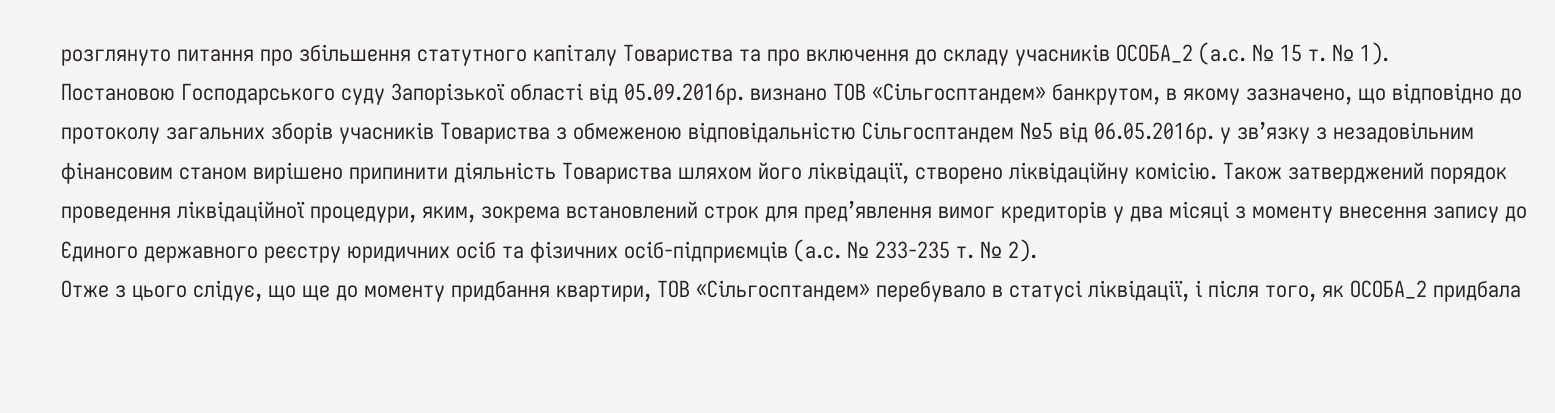розглянуто питання про збільшення статутного капіталу Товариства та про включення до складу учасників ОСОБА_2 (а.с. № 15 т. № 1).
Постановою Господарського суду Запорізької області від 05.09.2016р. визнано ТОВ «Сільгосптандем» банкрутом, в якому зазначено, що відповідно до протоколу загальних зборів учасників Товариства з обмеженою відповідальністю Сільгосптандем №5 від 06.05.2016р. у зв’язку з незадовільним фінансовим станом вирішено припинити діяльність Товариства шляхом його ліквідації, створено ліквідаційну комісію. Також затверджений порядок проведення ліквідаційної процедури, яким, зокрема встановлений строк для пред’явлення вимог кредиторів у два місяці з моменту внесення запису до Єдиного державного реєстру юридичних осіб та фізичних осіб-підприємців (а.с. № 233-235 т. № 2).
Отже з цього слідує, що ще до моменту придбання квартири, ТОВ «Сільгосптандем» перебувало в статусі ліквідації, і після того, як ОСОБА_2 придбала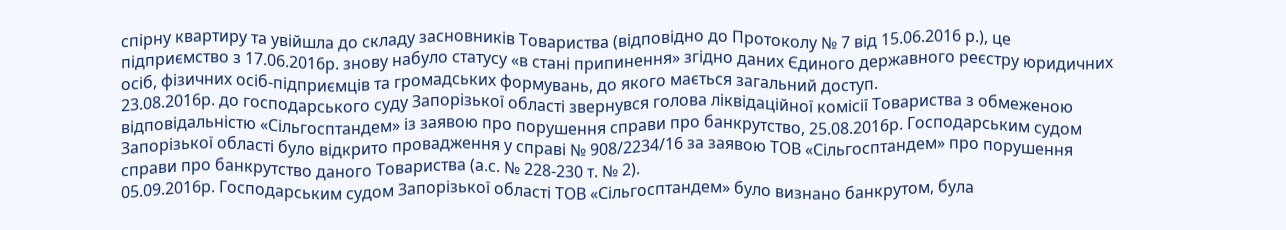спірну квартиру та увійшла до складу засновників Товариства (відповідно до Протоколу № 7 від 15.06.2016 р.), це підприємство з 17.06.2016р. знову набуло статусу «в стані припинення» згідно даних Єдиного державного реєстру юридичних осіб, фізичних осіб-підприємців та громадських формувань, до якого мається загальний доступ.
23.08.2016р. до господарського суду Запорізької області звернувся голова ліквідаційної комісії Товариства з обмеженою відповідальністю «Сільгосптандем» із заявою про порушення справи про банкрутство, 25.08.2016р. Господарським судом Запорізької області було відкрито провадження у справі № 908/2234/16 за заявою ТОВ «Сільгосптандем» про порушення справи про банкрутство даного Товариства (а.с. № 228-230 т. № 2).
05.09.2016р. Господарським судом Запорізької області ТОВ «Сільгосптандем» було визнано банкрутом, була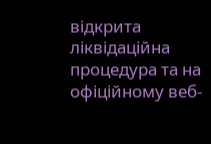відкрита ліквідаційна процедура та на офіційному веб-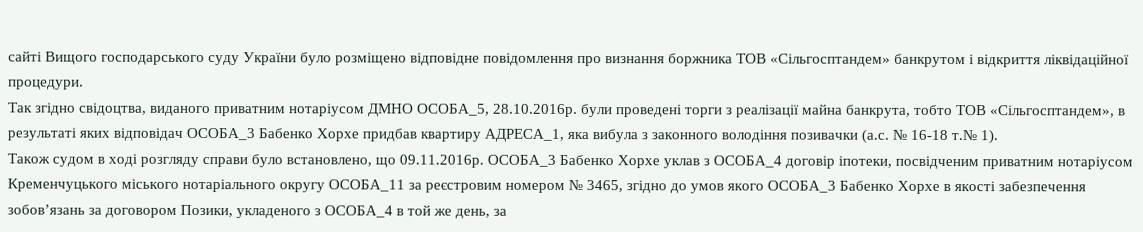сайті Вищого господарського суду України було розміщено відповідне повідомлення про визнання боржника ТОВ «Сільгосптандем» банкрутом і відкриття ліквідаційної процедури.
Так згідно свідоцтва, виданого приватним нотаріусом ДМНО ОСОБА_5, 28.10.2016р. були проведені торги з реалізації майна банкрута, тобто ТОВ «Сільгосптандем», в результаті яких відповідач ОСОБА_3 Бабенко Хорхе придбав квартиру АДРЕСА_1, яка вибула з законного володіння позивачки (а.с. № 16-18 т.№ 1).
Також судом в ході розгляду справи було встановлено, що 09.11.2016р. ОСОБА_3 Бабенко Хорхе уклав з ОСОБА_4 договір іпотеки, посвідченим приватним нотаріусом Кременчуцького міського нотаріального округу ОСОБА_11 за реєстровим номером № 3465, згідно до умов якого ОСОБА_3 Бабенко Хорхе в якості забезпечення зобов’язань за договором Позики, укладеного з ОСОБА_4 в той же день, за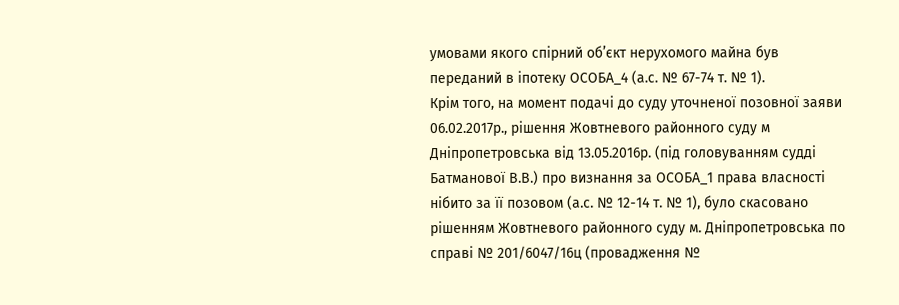умовами якого спірний об’єкт нерухомого майна був переданий в іпотеку ОСОБА_4 (а.с. № 67-74 т. № 1).
Крім того, на момент подачі до суду уточненої позовної заяви 06.02.2017р., рішення Жовтневого районного суду м Дніпропетровська від 13.05.2016р. (під головуванням судді Батманової В.В.) про визнання за ОСОБА_1 права власності нібито за її позовом (а.с. № 12-14 т. № 1), було скасовано рішенням Жовтневого районного суду м. Дніпропетровська по справі № 201/6047/16ц (провадження №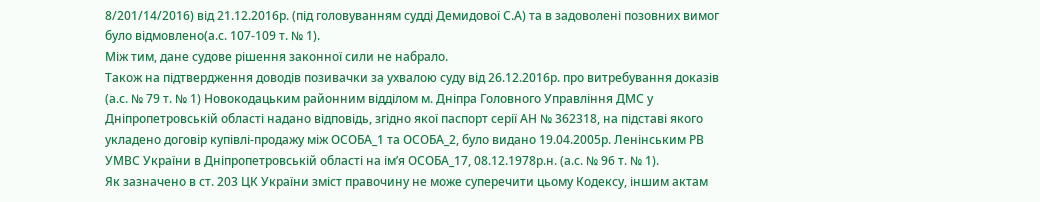8/201/14/2016) від 21.12.2016р. (під головуванням судді Демидової С.А) та в задоволені позовних вимог було відмовлено(а.с. 107-109 т. № 1).
Між тим, дане судове рішення законної сили не набрало.
Також на підтвердження доводів позивачки за ухвалою суду від 26.12.2016р. про витребування доказів (а.с. № 79 т. № 1) Новокодацьким районним відділом м. Дніпра Головного Управління ДМС у Дніпропетровській області надано відповідь, згідно якої паспорт серії АН № 362318, на підставі якого укладено договір купівлі-продажу між ОСОБА_1 та ОСОБА_2, було видано 19.04.2005р. Ленінським РВ УМВС України в Дніпропетровській області на ім’я ОСОБА_17, 08.12.1978р.н. (а.с. № 96 т. № 1).
Як зазначено в ст. 203 ЦК України зміст правочину не може суперечити цьому Кодексу, іншим актам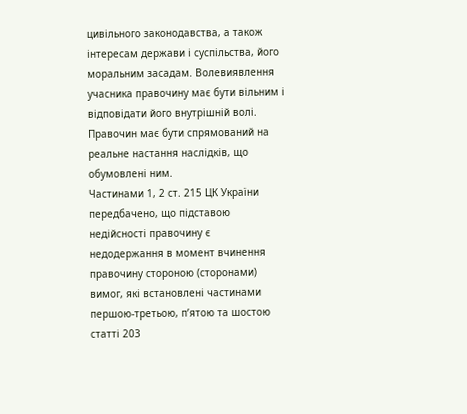цивільного законодавства, а також інтересам держави і суспільства, його моральним засадам. Волевиявлення учасника правочину має бути вільним і відповідати його внутрішній волі. Правочин має бути спрямований на реальне настання наслідків, що обумовлені ним.
Частинами 1, 2 ст. 215 ЦК України передбачено, що підставою недійсності правочину є недодержання в момент вчинення правочину стороною (сторонами) вимог, які встановлені частинами першою-третьою, п’ятою та шостою статті 203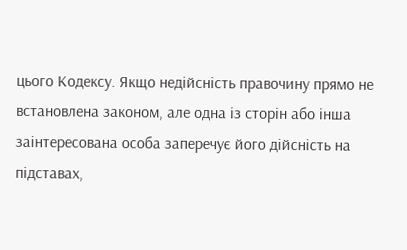цього Кодексу. Якщо недійсність правочину прямо не встановлена законом, але одна із сторін або інша заінтересована особа заперечує його дійсність на підставах,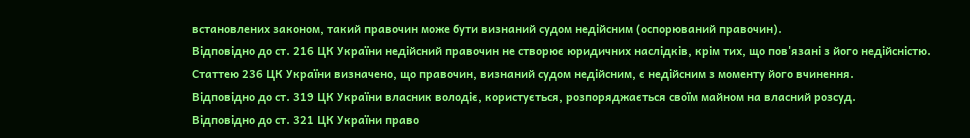встановлених законом, такий правочин може бути визнаний судом недійсним (оспорюваний правочин).
Відповідно до ст. 216 ЦК України недійсний правочин не створює юридичних наслідків, крім тих, що пов'язані з його недійсністю.
Статтею 236 ЦК України визначено, що правочин, визнаний судом недійсним, є недійсним з моменту його вчинення.
Відповідно до ст. 319 ЦК України власник володіє, користується, розпоряджається своїм майном на власний розсуд.
Відповідно до ст. 321 ЦК України право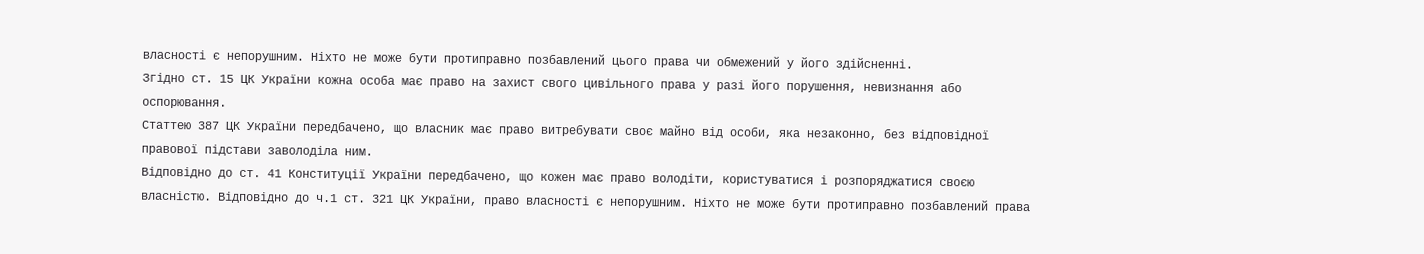власності є непорушним. Ніхто не може бути протиправно позбавлений цього права чи обмежений у його здійсненні.
Згідно ст. 15 ЦК України кожна особа має право на захист свого цивільного права у разі його порушення, невизнання або оспорювання.
Статтею 387 ЦК України передбачено, що власник має право витребувати своє майно від особи, яка незаконно, без відповідної правової підстави заволоділа ним.
Відповідно до ст. 41 Конституції України передбачено, що кожен має право володіти, користуватися і розпоряджатися своєю власністю. Відповідно до ч.1 ст. 321 ЦК України, право власності є непорушним. Ніхто не може бути протиправно позбавлений права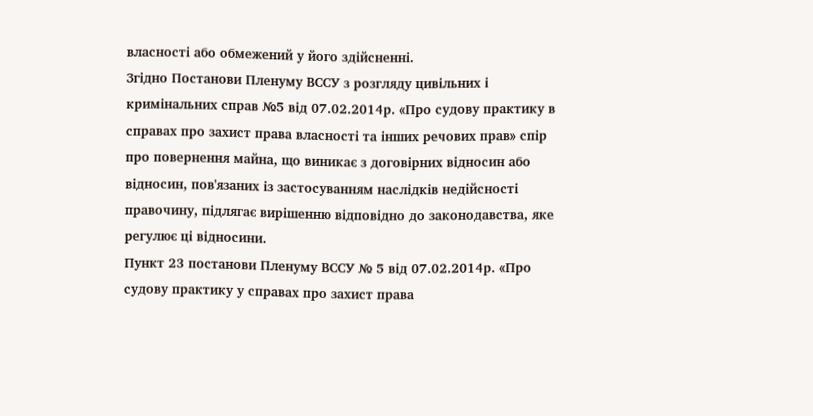власності або обмежений у його здійсненні.
Згідно Постанови Пленуму ВССУ з розгляду цивільних і кримінальних справ №5 від 07.02.2014р. «Про судову практику в справах про захист права власності та інших речових прав» спір про повернення майна, що виникає з договірних відносин або відносин, пов'язаних із застосуванням наслідків недійсності правочину, підлягає вирішенню відповідно до законодавства, яке регулює ці відносини.
Пункт 23 постанови Пленуму ВССУ № 5 від 07.02.2014р. «Про судову практику у справах про захист права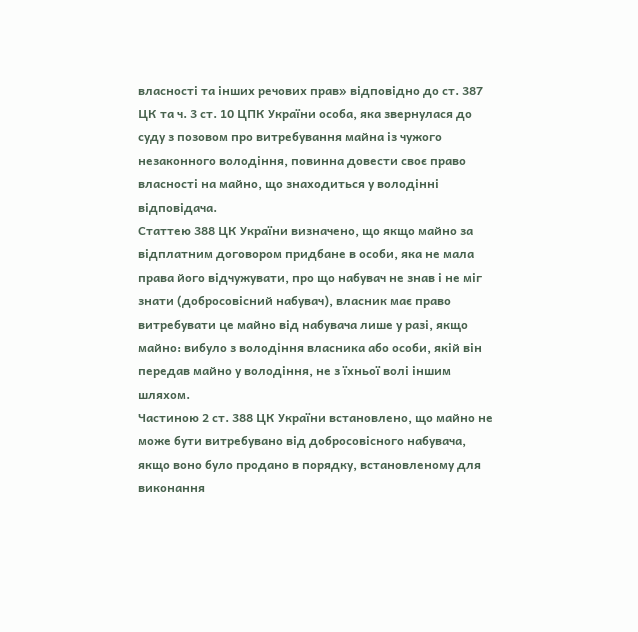власності та інших речових прав» відповідно до ст. 387 ЦК та ч. 3 ст. 10 ЦПК України особа, яка звернулася до суду з позовом про витребування майна із чужого незаконного володіння, повинна довести своє право власності на майно, що знаходиться у володінні відповідача.
Статтею 388 ЦК України визначено, що якщо майно за відплатним договором придбане в особи, яка не мала права його відчужувати, про що набувач не знав і не міг знати (добросовісний набувач), власник має право витребувати це майно від набувача лише у разі, якщо майно: вибуло з володіння власника або особи, якій він передав майно у володіння, не з їхньої волі іншим шляхом.
Частиною 2 ст. 388 ЦК України встановлено, що майно не може бути витребувано від добросовісного набувача, якщо воно було продано в порядку, встановленому для виконання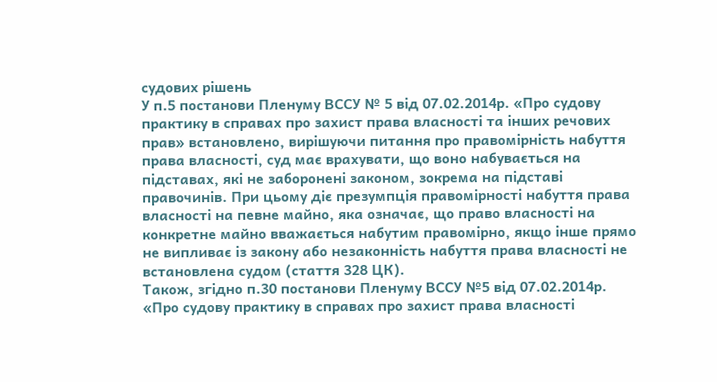судових рішень
У п.5 постанови Пленуму ВССУ № 5 від 07.02.2014р. «Про судову практику в справах про захист права власності та інших речових прав» встановлено, вирішуючи питання про правомірність набуття права власності, суд має врахувати, що воно набувається на підставах, які не заборонені законом, зокрема на підставі правочинів. При цьому діє презумпція правомірності набуття права власності на певне майно, яка означає, що право власності на конкретне майно вважається набутим правомірно, якщо інше прямо не випливає із закону або незаконність набуття права власності не встановлена судом (стаття 328 ЦК).
Також, згідно п.30 постанови Пленуму ВССУ №5 від 07.02.2014р. «Про судову практику в справах про захист права власності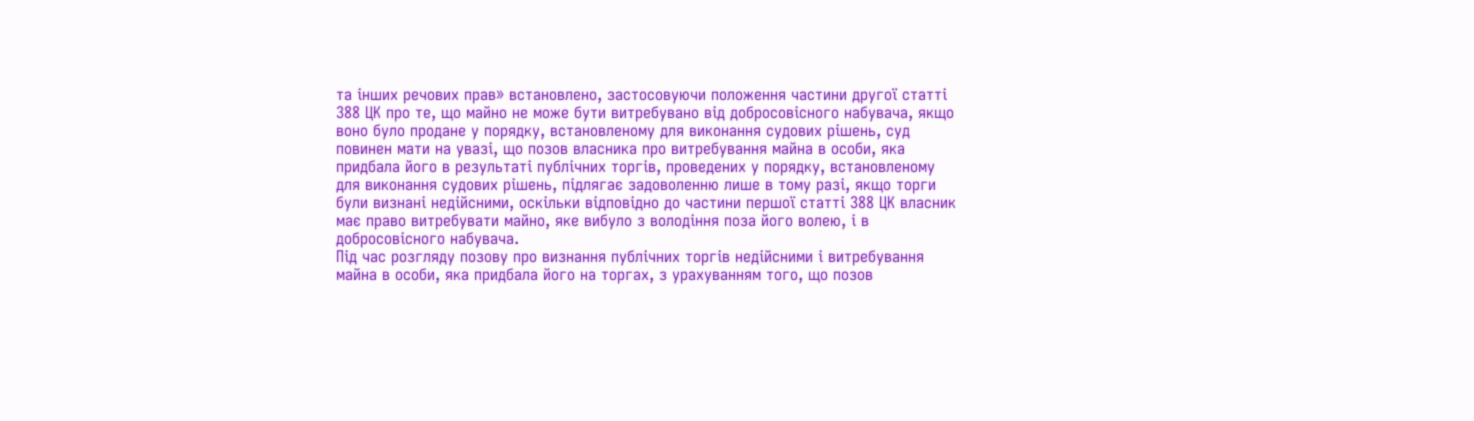та інших речових прав» встановлено, застосовуючи положення частини другої статті 388 ЦК про те, що майно не може бути витребувано від добросовісного набувача, якщо воно було продане у порядку, встановленому для виконання судових рішень, суд повинен мати на увазі, що позов власника про витребування майна в особи, яка придбала його в результаті публічних торгів, проведених у порядку, встановленому для виконання судових рішень, підлягає задоволенню лише в тому разі, якщо торги були визнані недійсними, оскільки відповідно до частини першої статті 388 ЦК власник має право витребувати майно, яке вибуло з володіння поза його волею, і в добросовісного набувача.
Під час розгляду позову про визнання публічних торгів недійсними і витребування майна в особи, яка придбала його на торгах, з урахуванням того, що позов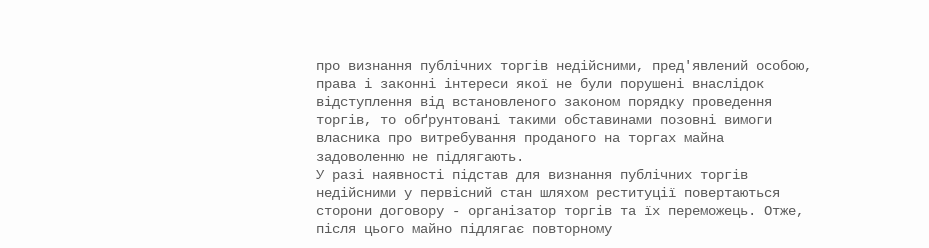про визнання публічних торгів недійсними, пред'явлений особою, права і законні інтереси якої не були порушені внаслідок відступлення від встановленого законом порядку проведення торгів, то обґрунтовані такими обставинами позовні вимоги власника про витребування проданого на торгах майна задоволенню не підлягають.
У разі наявності підстав для визнання публічних торгів недійсними у первісний стан шляхом реституції повертаються сторони договору - організатор торгів та їх переможець. Отже, після цього майно підлягає повторному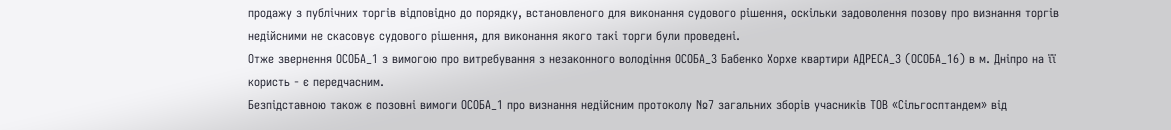продажу з публічних торгів відповідно до порядку, встановленого для виконання судового рішення, оскільки задоволення позову про визнання торгів недійсними не скасовує судового рішення, для виконання якого такі торги були проведені.
Отже звернення ОСОБА_1 з вимогою про витребування з незаконного володіння ОСОБА_3 Бабенко Хорхе квартири АДРЕСА_3 (ОСОБА_16) в м. Дніпро на її користь - є передчасним.
Безпідставною також є позовні вимоги ОСОБА_1 про визнання недійсним протоколу №7 загальних зборів учасників ТОВ «Сільгосптандем» від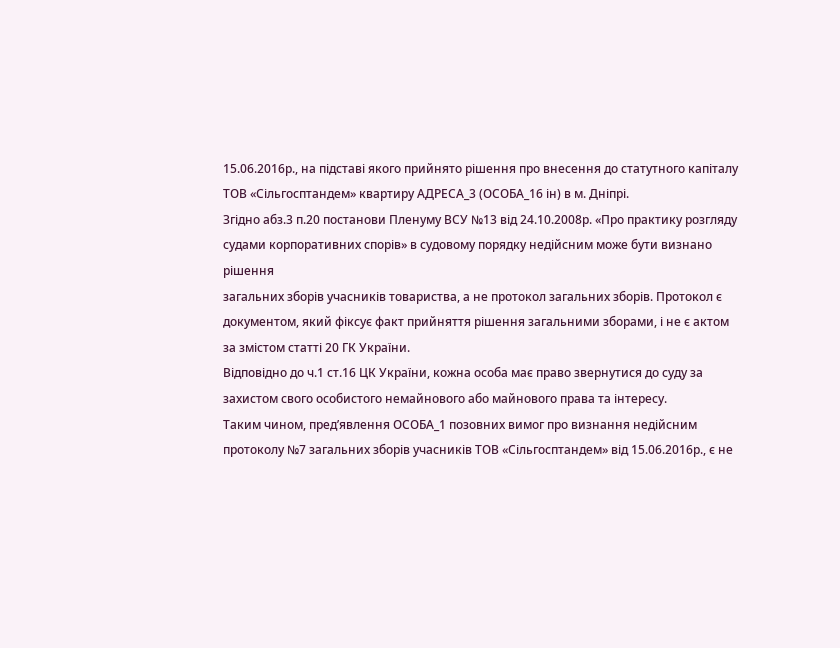15.06.2016р., на підставі якого прийнято рішення про внесення до статутного капіталу ТОВ «Сільгосптандем» квартиру АДРЕСА_3 (ОСОБА_16 ін) в м. Дніпрі.
Згідно абз.3 п.20 постанови Пленуму ВСУ №13 від 24.10.2008р. «Про практику розгляду судами корпоративних спорів» в судовому порядку недійсним може бути визнано рішення
загальних зборів учасників товариства, а не протокол загальних зборів. Протокол є документом, який фіксує факт прийняття рішення загальними зборами, і не є актом за змістом статті 20 ГК України.
Відповідно до ч.1 ст.16 ЦК України, кожна особа має право звернутися до суду за захистом свого особистого немайнового або майнового права та інтересу.
Таким чином, пред’явлення ОСОБА_1 позовних вимог про визнання недійсним протоколу №7 загальних зборів учасників ТОВ «Сільгосптандем» від 15.06.2016р., є не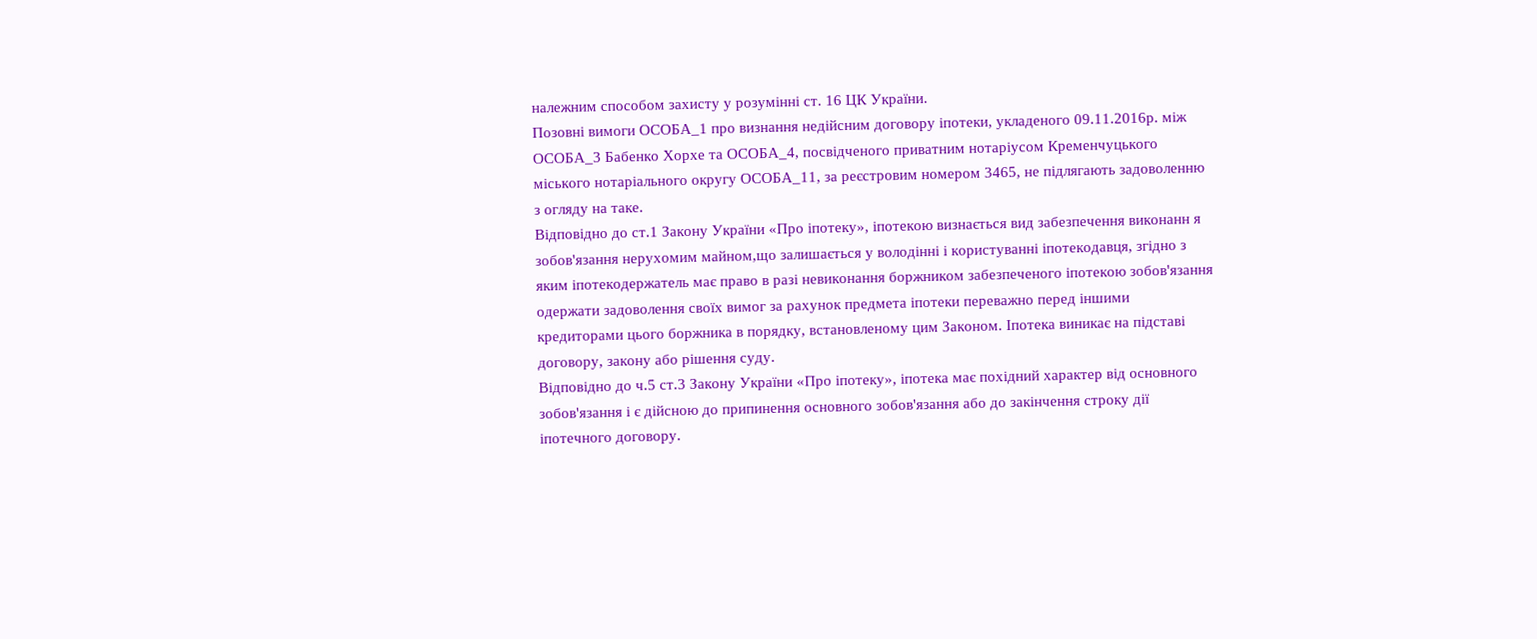належним способом захисту у розумінні ст. 16 ЦК України.
Позовні вимоги ОСОБА_1 про визнання недійсним договору іпотеки, укладеного 09.11.2016р. між ОСОБА_3 Бабенко Хорхе та ОСОБА_4, посвідченого приватним нотаріусом Кременчуцького міського нотаріального округу ОСОБА_11, за реєстровим номером 3465, не підлягають задоволенню з огляду на таке.
Відповідно до ст.1 Закону України «Про іпотеку», іпотекою визнається вид забезпечення виконанн я зобов'язання нерухомим майном,що залишається у володінні і користуванні іпотекодавця, згідно з яким іпотекодержатель має право в разі невиконання боржником забезпеченого іпотекою зобов'язання одержати задоволення своїх вимог за рахунок предмета іпотеки переважно перед іншими кредиторами цього боржника в порядку, встановленому цим Законом. Іпотека виникає на підставі договору, закону або рішення суду.
Відповідно до ч.5 ст.3 Закону України «Про іпотеку», іпотека має похідний характер від основного зобов'язання і є дійсною до припинення основного зобов'язання або до закінчення строку дії іпотечного договору.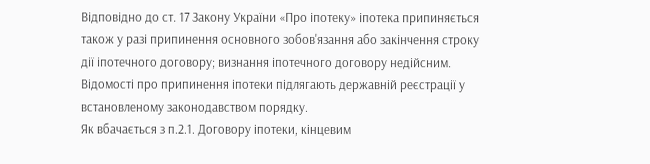Відповідно до ст. 17 Закону України «Про іпотеку» іпотека припиняється також у разі припинення основного зобов'язання або закінчення строку дії іпотечного договору; визнання іпотечного договору недійсним. Відомості про припинення іпотеки підлягають державній реєстрації у встановленому законодавством порядку.
Як вбачається з п.2.1. Договору іпотеки, кінцевим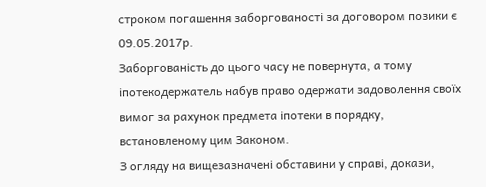строком погашення заборгованості за договором позики є 09.05.2017р.
Заборгованість до цього часу не повернута, а тому іпотекодержатель набув право одержати задоволення своїх вимог за рахунок предмета іпотеки в порядку, встановленому цим Законом.
З огляду на вищезазначені обставини у справі, докази,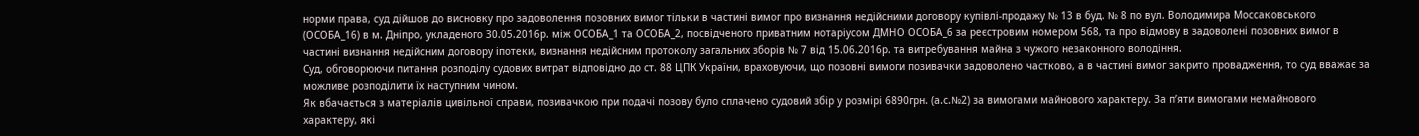норми права, суд дійшов до висновку про задоволення позовних вимог тільки в частині вимог про визнання недійсними договору купівлі-продажу № 13 в буд. № 8 по вул. Володимира Моссаковського (ОСОБА_16) в м. Дніпро, укладеного 30.05.2016р. між ОСОБА_1 та ОСОБА_2, посвідченого приватним нотаріусом ДМНО ОСОБА_6 за реєстровим номером 568, та про відмову в задоволені позовних вимог в частині визнання недійсним договору іпотеки, визнання недійсним протоколу загальних зборів № 7 від 15.06.2016р. та витребування майна з чужого незаконного володіння.
Суд, обговорюючи питання розподілу судових витрат відповідно до ст. 88 ЦПК України, враховуючи, що позовні вимоги позивачки задоволено частково, а в частині вимог закрито провадження, то суд вважає за можливе розподілити їх наступним чином.
Як вбачається з матеріалів цивільної справи, позивачкою при подачі позову було сплачено судовий збір у розмірі 6890грн. (а.с.№2) за вимогами майнового характеру. За п’яти вимогами немайнового характеру, які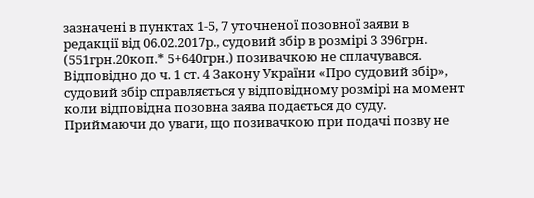зазначені в пунктах 1-5, 7 уточненої позовної заяви в редакції від 06.02.2017р., судовий збір в розмірі 3 396грн. (551грн.20коп.* 5+640грн.) позивачкою не сплачувався.
Відповідно до ч. 1 ст. 4 Закону України «Про судовий збір», судовий збір справляється у відповідному розмірі на момент коли відповідна позовна заява подається до суду.
Приймаючи до уваги, що позивачкою при подачі позву не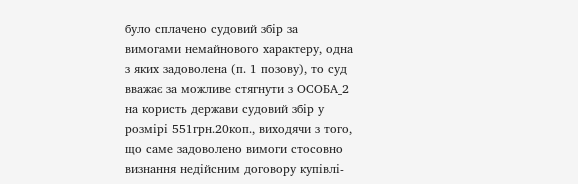було сплачено судовий збір за вимогами немайнового характеру, одна з яких задоволена (п. 1 позову), то суд вважає за можливе стягнути з ОСОБА_2 на користь держави судовий збір у розмірі 551грн.20коп., виходячи з того, що саме задоволено вимоги стосовно визнання недійсним договору купівлі-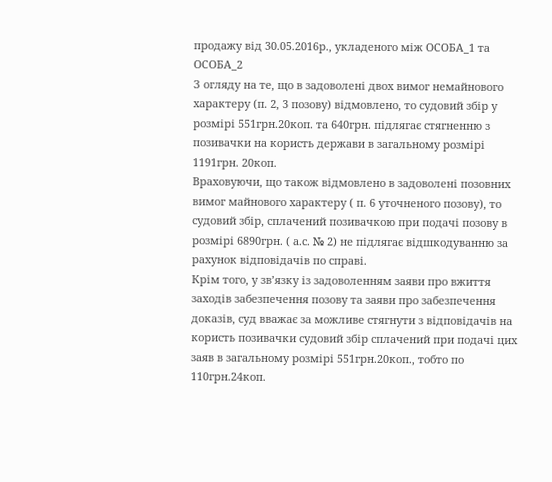продажу від 30.05.2016р., укладеного між ОСОБА_1 та ОСОБА_2
З огляду на те, що в задоволені двох вимог немайнового характеру (п. 2, 3 позову) відмовлено, то судовий збір у розмірі 551грн.20коп. та 640грн. підлягає стягненню з позивачки на користь держави в загальному розмірі 1191грн. 20коп.
Враховуючи, що також відмовлено в задоволені позовних вимог майнового характеру ( п. 6 уточненого позову), то судовий збір, сплачений позивачкою при подачі позову в розмірі 6890грн. ( а.с. № 2) не підлягає відшкодуванню за рахунок відповідачів по справі.
Крім того, у зв’язку із задоволенням заяви про вжиття заходів забезпечення позову та заяви про забезпечення доказів, суд вважає за можливе стягнути з відповідачів на користь позивачки судовий збір сплачений при подачі цих заяв в загальному розмірі 551грн.20коп., тобто по 110грн.24коп.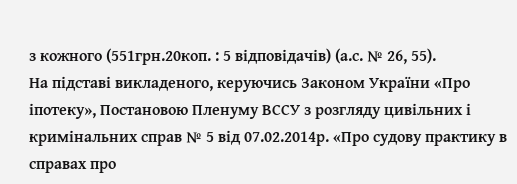з кожного (551грн.20коп. : 5 відповідачів) (а.с. № 26, 55).
На підставі викладеного, керуючись Законом України «Про іпотеку», Постановою Пленуму ВССУ з розгляду цивільних і кримінальних справ № 5 від 07.02.2014р. «Про судову практику в справах про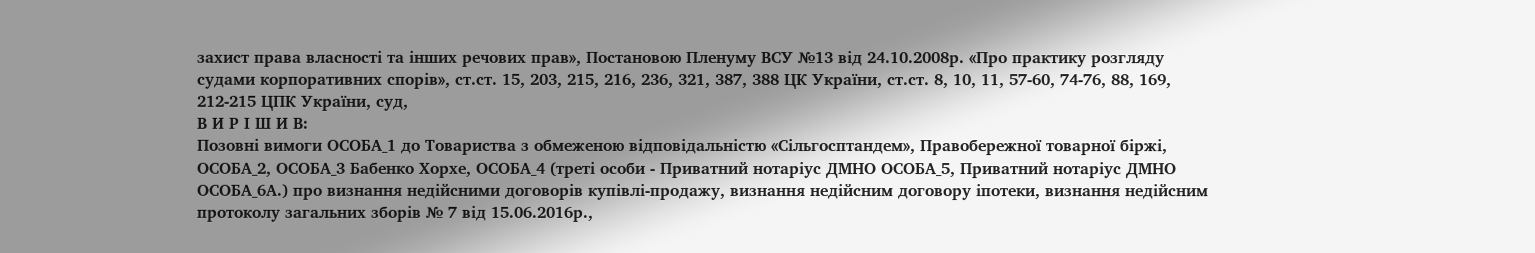захист права власності та інших речових прав», Постановою Пленуму ВСУ №13 від 24.10.2008р. «Про практику розгляду судами корпоративних спорів», ст.ст. 15, 203, 215, 216, 236, 321, 387, 388 ЦК України, ст.ст. 8, 10, 11, 57-60, 74-76, 88, 169, 212-215 ЦПК України, суд,
В И Р І Ш И В:
Позовні вимоги ОСОБА_1 до Товариства з обмеженою відповідальністю «Сільгосптандем», Правобережної товарної біржі, ОСОБА_2, ОСОБА_3 Бабенко Хорхе, ОСОБА_4 (треті особи - Приватний нотаріус ДМНО ОСОБА_5, Приватний нотаріус ДМНО ОСОБА_6А.) про визнання недійсними договорів купівлі-продажу, визнання недійсним договору іпотеки, визнання недійсним протоколу загальних зборів № 7 від 15.06.2016р.,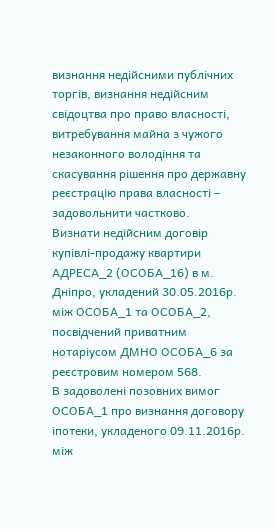визнання недійсними публічних торгів, визнання недійсним свідоцтва про право власності, витребування майна з чужого незаконного володіння та скасування рішення про державну реєстрацію права власності – задовольнити частково.
Визнати недійсним договір купівлі-продажу квартири АДРЕСА_2 (ОСОБА_16) в м. Дніпро, укладений 30.05.2016р. між ОСОБА_1 та ОСОБА_2, посвідчений приватним нотаріусом ДМНО ОСОБА_6 за реєстровим номером 568.
В задоволені позовних вимог ОСОБА_1 про визнання договору іпотеки, укладеного 09.11.2016р. між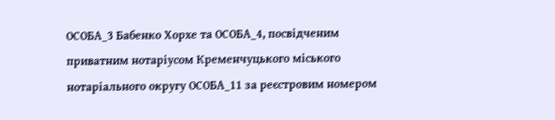ОСОБА_3 Бабенко Хорхе та ОСОБА_4, посвідченим приватним нотаріусом Кременчуцького міського нотаріального округу ОСОБА_11 за реєстровим номером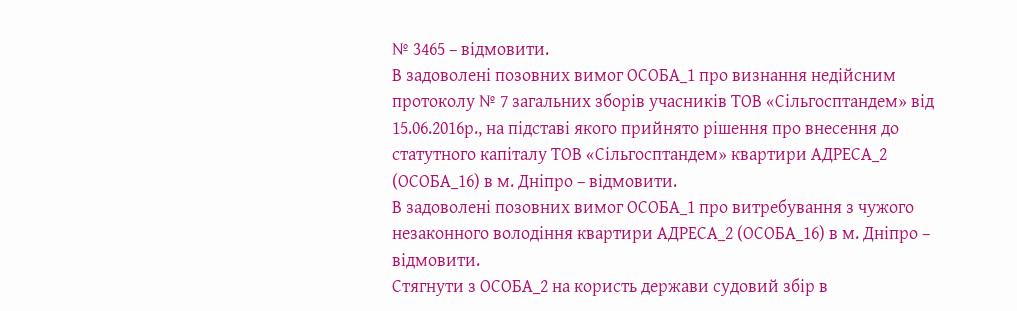№ 3465 – відмовити.
В задоволені позовних вимог ОСОБА_1 про визнання недійсним протоколу № 7 загальних зборів учасників ТОВ «Сільгосптандем» від 15.06.2016р., на підставі якого прийнято рішення про внесення до статутного капіталу ТОВ «Сільгосптандем» квартири АДРЕСА_2 (ОСОБА_16) в м. Дніпро – відмовити.
В задоволені позовних вимог ОСОБА_1 про витребування з чужого незаконного володіння квартири АДРЕСА_2 (ОСОБА_16) в м. Дніпро – відмовити.
Стягнути з ОСОБА_2 на користь держави судовий збір в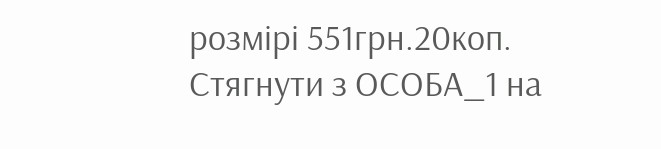розмірі 551грн.20коп.
Стягнути з ОСОБА_1 на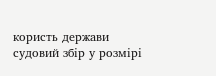користь держави судовий збір у розмірі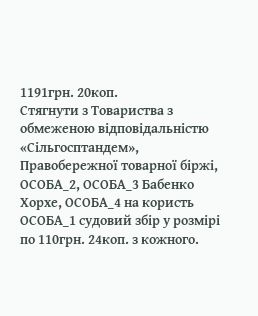1191грн. 20коп.
Стягнути з Товариства з обмеженою відповідальністю «Сільгосптандем», Правобережної товарної біржі, ОСОБА_2, ОСОБА_3 Бабенко Хорхе, ОСОБА_4 на користь ОСОБА_1 судовий збір у розмірі по 110грн. 24коп. з кожного.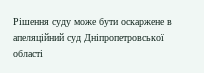Рішення суду може бути оскаржене в апеляційний суд Дніпропетровської області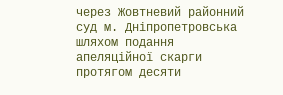через Жовтневий районний суд м. Дніпропетровська шляхом подання апеляційної скарги протягом десяти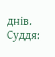днів.
Суддя: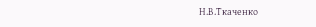Н.В.Ткаченко